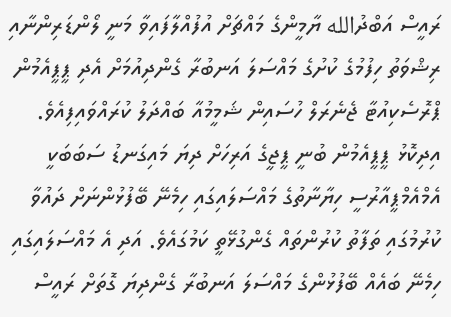ރައީސް އަބްދުالله ޔާމީންގެ މައްޗަށް އުފުއްލާފައިވާ މަނީ ލޯންޑަރިންނާއި ރިޝްވަތު ހިފުމުގެ ކުށުގެ މައްސަލަ އަނބުރާ ގެންދިއުމަށް އެދި ޕީޕީއެމުން ޕްރޮސެކިއުޓާ ޖެނެރަލް ހުސައިން ޝަމީމުއާ ބައްދަލު ކުރައްވައިފިއެވެ.
އިދިކޮޅު ޕީޕީއެމުން ބުނީ ޕީޖީގެ އަރިހަށް ދިޔަ މައިގަނޑު ސަބަބަކީ އެމްއެމްޕީއާރުސީ ހިޔާނާތުގެ މައްސަލައިގައި ހިމެނޭ ބޭފުޅުންނަށް ދައުވާ ކުރުމުގައި ތަފާތު ކުރުންތައް ގެންގުޅޭތީ ކަމުގައެވެ. އަދި އެ މައްސަލައިގައި ހިމެނޭ ބައެއް ބޭފުޅުންގެ މައްސަލަ އަނބުރާ ގެންދިޔަ ގޮތަށް ރައީސް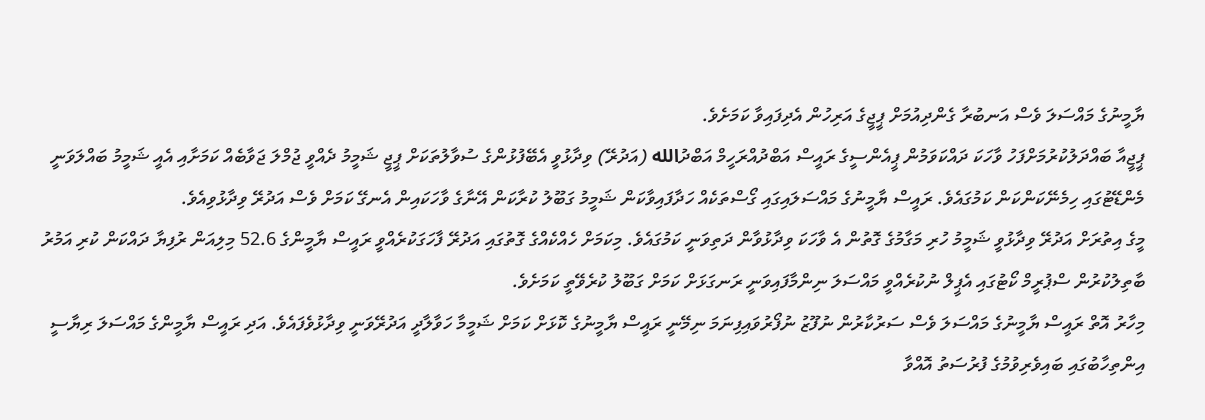ޔާމީނުގެ މައްސަލަ ވެސް އަނބުރާ ގެންދިއުމަށް ޕީޖީގެ އަރިހުން އެދިފައިވާ ކަމަށެވެ.
ޕީޖީއާ ބައްދަލުކުރުމަށްފަހު ވާހަކަ ދައްކަވަމުން ޕީއެންސީގެ ރައީސް އަބްދުއްރަހީމް އަބްދުالله (އަދުރޭ) ވިދާޅުވީ އެބޭފުޅުންގެ ސުވާލުތަކަށް ޕީޖީ ޝަމީމު ދެއްވީ ޖުމްލަ ޖަވާބެއް ކަމަށާއި އެއީ ޝަމީމު ބައްލަވަނީ މެންޑޭޓުގައި ހިމެނޭކަންކަން ކަމުގައެވެ. ރައީސް ޔާމީނުގެ މައްސަލައިގައި ގޯސްތަކެއް ހަދާފައިވާކަން ޝަމީމު ގަބޫލު ކުރާކަން އޭނާގެ ވާހަކައިން އެނގޭ ކަމަށް ވެސް އަދުރޭ ވިދާޅުވިއެވެ.
މީގެ އިތުރަށް އަދުރޭ ވިދާޅުވީ ޝަމީމު ހުރި މަގާމުގެ ގޮތުން އެ ވާހަކަ ވިދާޅުވާން ދަތިވަނީ ކަމުގައެވެ. މިކަމަށް ހެއްކެއްގެ ގޮތުގައި އަދުރޭ ފާހަގަކުރެއްވީ ރައީސް ޔާމީންގެ 52.6 މިލިއަން ރުފިޔާ ދައްކަން ކުރި އަމުރު ބާތިލުކުރުން ސްޕުރީމް ކޯޓުގައި އެޕީލް ނުކުރެއްވީ މައްސަލަ ނިންމާފައިވަނީ ރަނގަޅަށް ކަމަށް ގަބޫލު ކުރެވޭތީ ކަމަށެވެ.
މިހާރު އޮތް ރައީސް ޔާމީނުގެ މައްސަލަ ވެސް ސަރުކާރުން ނުފޫޒު ނުފޯރުވައިފިނަމަ ނިމޭނީ ރައީސް ޔާމީނުގެ ކޮޅަށް ކަމަށް ޝަމީމާ ހަވާލާދީ އަދުރޭވަނީ ވިދާޅުވެފައެވެ. އަދި ރައީސް ޔާމީންގެ މައްސަލަ ރިޔާސީ އިންތިހާބުގައި ބައިވެރިވުމުގެ ފުރުސަތު އޮއްވާ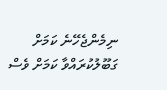ނިމެންޖެހޭނެ ކަމަށް ގަބޫލުކުރައްވާ ކަމަށް ވެސް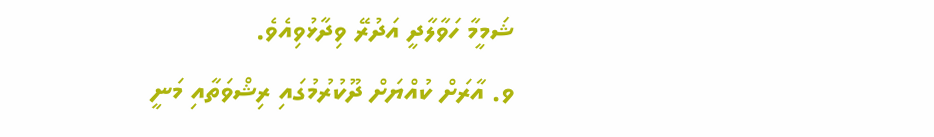ޝަމީމާ ހަވާލާދީ އަދުރޭ ވިދާޅުވިއެވެ.
ވ. އާރަށް ކުއްޔަށް ދޫކުރުމުގައި ރިޝްވަތާއި މަނީ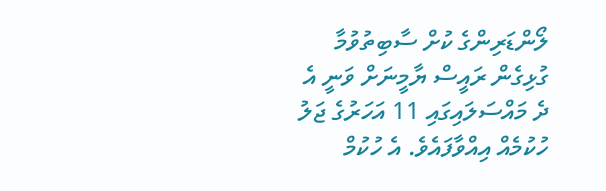ލޯންޑަރިންގެ ކުށް ސާބިތުވުމާ ގުޅިގެން ރައީސް ޔާމީނަށް ވަނީ އެ ދެ މައްސަލައިގައި 11 އަހަރުގެ ޖަލު ހުކުމެއް އިއްވާފައެވެ. އެ ހުކުމް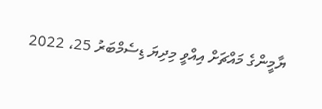ޔާމީންގެ މައްޗަށް އިއްވީ މިދިޔަ ޑިސެމްބަރު 25، 2022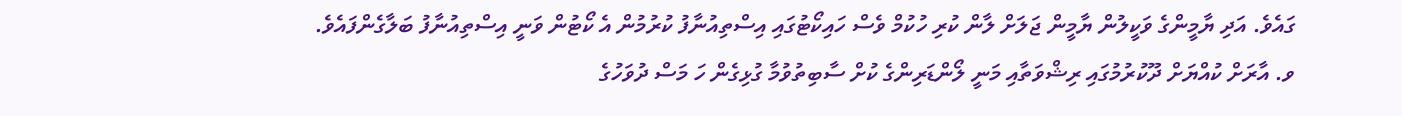ގައެވެ. އަދި ޔާމީންގެ ވަކީލުން ޔާމީން ޖަލަށް ލާން ކުރި ހުކުމް ވެސް ހައިކޯޓުގައި އިސްތިއުނާފު ކުރުމުން އެ ކޯޓުން ވަނީ އިސްތިއުނާފު ބަލާގެންފައެވެ.
ވ. އާރަށް ކުއްޔަށް ދޫކުރުމުގައި ރިޝްވަތާއި މަނީ ލޯންޑަރިންގެ ކުށް ސާބިތުވުމާ ގުޅިގެން ހަ މަސް ދުވަހުގެ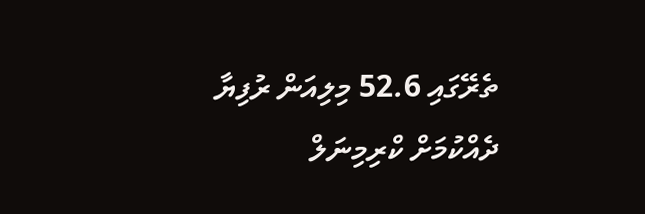ތެރޭގައި 52.6 މިލިއަން ރުފިޔާ ދެއްކުމަށް ކްރިމިނަލް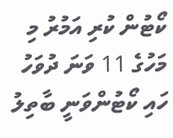ކޯޓުން ކުރި އަމުރު މި މަހުގެ 11 ވަނަ ދުވަހު ހައި ކޯޓުންވަނީ ބާތިލު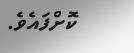ކޮށްފައެވެ.